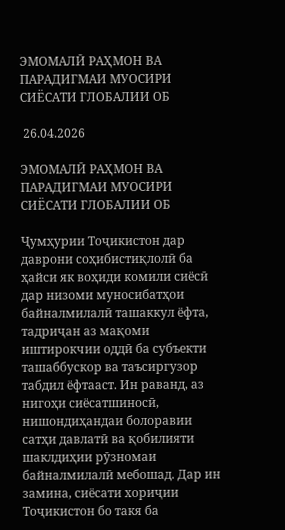ЭМОМАЛӢ РАҲМОН ВА ПАРАДИГМАИ МУОСИРИ СИЁСАТИ ГЛОБАЛИИ ОБ

 26.04.2026

ЭМОМАЛӢ РАҲМОН ВА ПАРАДИГМАИ МУОСИРИ СИЁСАТИ ГЛОБАЛИИ ОБ

Ҷумҳурии Тоҷикистон дар даврони соҳибистиқлолӣ ба ҳайси як воҳиди комили сиёсӣ дар низоми муносибатҳои байналмилалӣ ташаккул ёфта, тадриҷан аз мақоми иштирокчии оддӣ ба субъекти ташаббускор ва таъсиргузор табдил ёфтааст. Ин раванд, аз нигоҳи сиёсатшиносӣ, нишондиҳандаи болоравии сатҳи давлатӣ ва қобилияти шаклдиҳии рӯзномаи байналмилалӣ мебошад. Дар ин замина, сиёсати хориҷии Тоҷикистон бо такя ба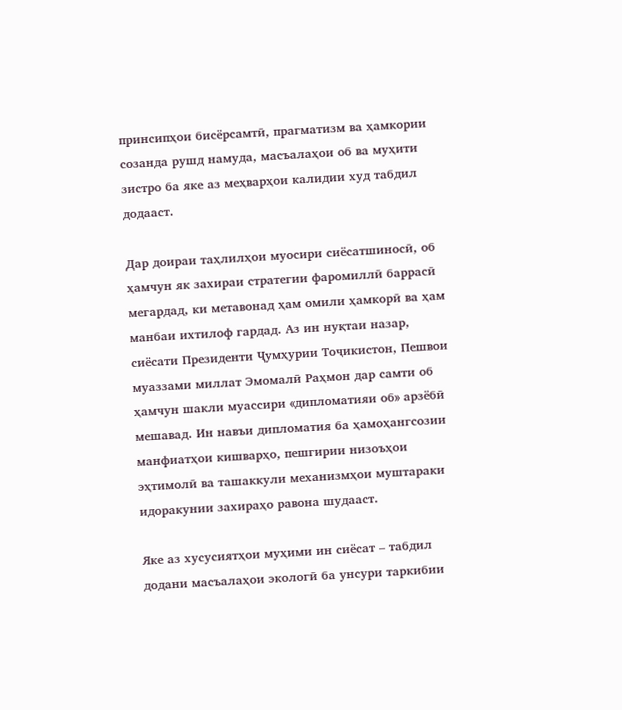принсипҳои бисёрсамтӣ, прагматизм ва ҳамкории созанда рушд намуда, масъалаҳои об ва муҳити зистро ба яке аз меҳварҳои калидии худ табдил додааст.

Дар доираи таҳлилҳои муосири сиёсатшиносӣ, об ҳамчун як захираи стратегии фаромиллӣ баррасӣ мегардад, ки метавонад ҳам омили ҳамкорӣ ва ҳам манбаи ихтилоф гардад. Аз ин нуқтаи назар, сиёсати Президенти Ҷумҳурии Тоҷикистон, Пешвои муаззами миллат Эмомалӣ Раҳмон дар самти об ҳамчун шакли муассири «дипломатияи об» арзёбӣ мешавад. Ин навъи дипломатия ба ҳамоҳангсозии манфиатҳои кишварҳо, пешгирии низоъҳои эҳтимолӣ ва ташаккули механизмҳои муштараки идоракунии захираҳо равона шудааст.

Яке аз хусусиятҳои муҳими ин сиёсат – табдил додани масъалаҳои экологӣ ба унсури таркибии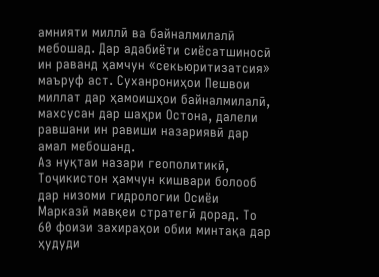амнияти миллӣ ва байналмилалӣ мебошад. Дар адабиёти сиёсатшиносӣ ин раванд ҳамчун «секьюритизатсия» маъруф аст. Суханрониҳои Пешвои миллат дар ҳамоишҳои байналмилалӣ, махсусан дар шаҳри Остона, далели равшани ин равиши назариявӣ дар амал мебошанд.
Аз нуқтаи назари геополитикӣ, Тоҷикистон ҳамчун кишвари болооб дар низоми гидрологии Осиёи Марказӣ мавқеи стратегӣ дорад. То 60 фоизи захираҳои обии минтақа дар ҳудуди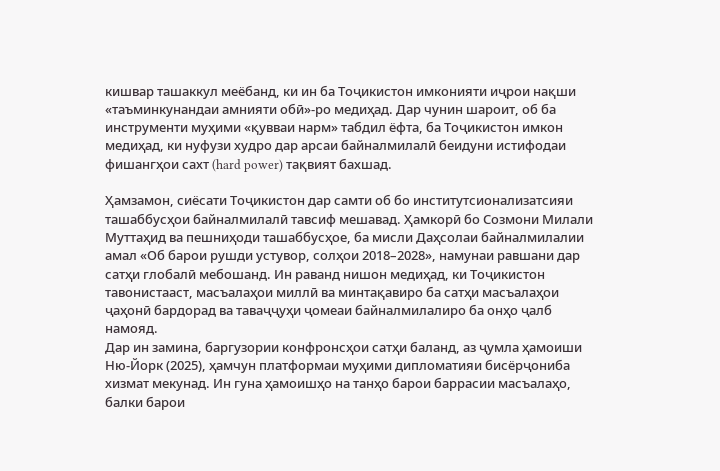кишвар ташаккул меёбанд, ки ин ба Тоҷикистон имконияти иҷрои нақши «таъминкунандаи амнияти обӣ»-ро медиҳад. Дар чунин шароит, об ба инструменти муҳими «қувваи нарм» табдил ёфта, ба Тоҷикистон имкон медиҳад, ки нуфузи худро дар арсаи байналмилалӣ беидуни истифодаи фишангҳои сахт (hard power) тақвият бахшад.

Ҳамзамон, сиёсати Тоҷикистон дар самти об бо институтсионализатсияи ташаббусҳои байналмилалӣ тавсиф мешавад. Ҳамкорӣ бо Созмони Милали Муттаҳид ва пешниҳоди ташаббусҳое, ба мисли Даҳсолаи байналмилалии амал «Об барои рушди устувор, солҳои 2018–2028», намунаи равшани дар сатҳи глобалӣ мебошанд. Ин раванд нишон медиҳад, ки Тоҷикистон тавонистааст, масъалаҳои миллӣ ва минтақавиро ба сатҳи масъалаҳои ҷаҳонӣ бардорад ва таваҷҷуҳи ҷомеаи байналмилалиро ба онҳо ҷалб намояд.
Дар ин замина, баргузории конфронсҳои сатҳи баланд, аз ҷумла ҳамоиши Ню-Йорк (2025), ҳамчун платформаи муҳими дипломатияи бисёрҷониба хизмат мекунад. Ин гуна ҳамоишҳо на танҳо барои баррасии масъалаҳо, балки барои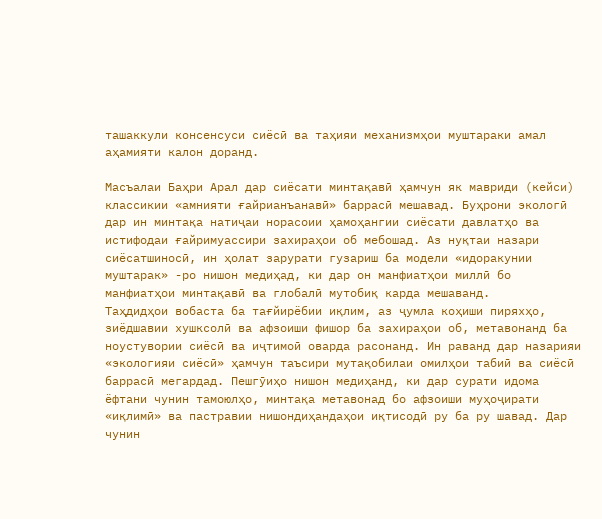ташаккули консенсуси сиёсӣ ва таҳияи механизмҳои муштараки амал аҳамияти калон доранд.

Масъалаи Баҳри Арал дар сиёсати минтақавӣ ҳамчун як мавриди (кейси) классикии «амнияти ғайрианъанавӣ» баррасӣ мешавад. Буҳрони экологӣ дар ин минтақа натиҷаи норасоии ҳамоҳангии сиёсати давлатҳо ва истифодаи ғайримуассири захираҳои об мебошад. Аз нуқтаи назари сиёсатшиносӣ, ин ҳолат зарурати гузариш ба модели «идоракунии муштарак» -ро нишон медиҳад, ки дар он манфиатҳои миллӣ бо манфиатҳои минтақавӣ ва глобалӣ мутобиқ карда мешаванд.
Таҳдидҳои вобаста ба тағйирёбии иқлим, аз ҷумла коҳиши пиряхҳо, зиёдшавии хушксолӣ ва афзоиши фишор ба захираҳои об, метавонанд ба ноустувории сиёсӣ ва иҷтимоӣ оварда расонанд. Ин раванд дар назарияи «экологияи сиёсӣ» ҳамчун таъсири мутақобилаи омилҳои табиӣ ва сиёсӣ баррасӣ мегардад. Пешгӯиҳо нишон медиҳанд, ки дар сурати идома ёфтани чунин тамоюлҳо, минтақа метавонад бо афзоиши муҳоҷирати «иқлимӣ» ва пастравии нишондиҳандаҳои иқтисодӣ ру ба ру шавад. Дар чунин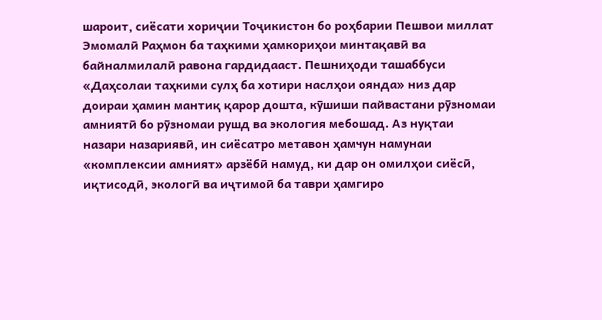шароит, сиёсати хориҷии Тоҷикистон бо роҳбарии Пешвои миллат Эмомалӣ Раҳмон ба таҳкими ҳамкориҳои минтақавӣ ва байналмилалӣ равона гардидааст. Пешниҳоди ташаббуси «Даҳсолаи таҳкими сулҳ ба хотири наслҳои оянда» низ дар доираи ҳамин мантиқ қарор дошта, кӯшиши пайвастани рӯзномаи амниятӣ бо рӯзномаи рушд ва экология мебошад. Аз нуқтаи назари назариявӣ, ин сиёсатро метавон ҳамчун намунаи «комплексии амният» арзёбӣ намуд, ки дар он омилҳои сиёсӣ, иқтисодӣ, экологӣ ва иҷтимоӣ ба таври ҳамгиро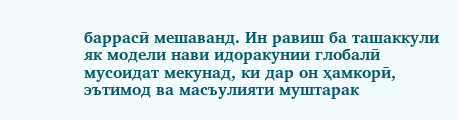баррасӣ мешаванд. Ин равиш ба ташаккули як модели нави идоракунии глобалӣ мусоидат мекунад, ки дар он ҳамкорӣ, эътимод ва масъулияти муштарак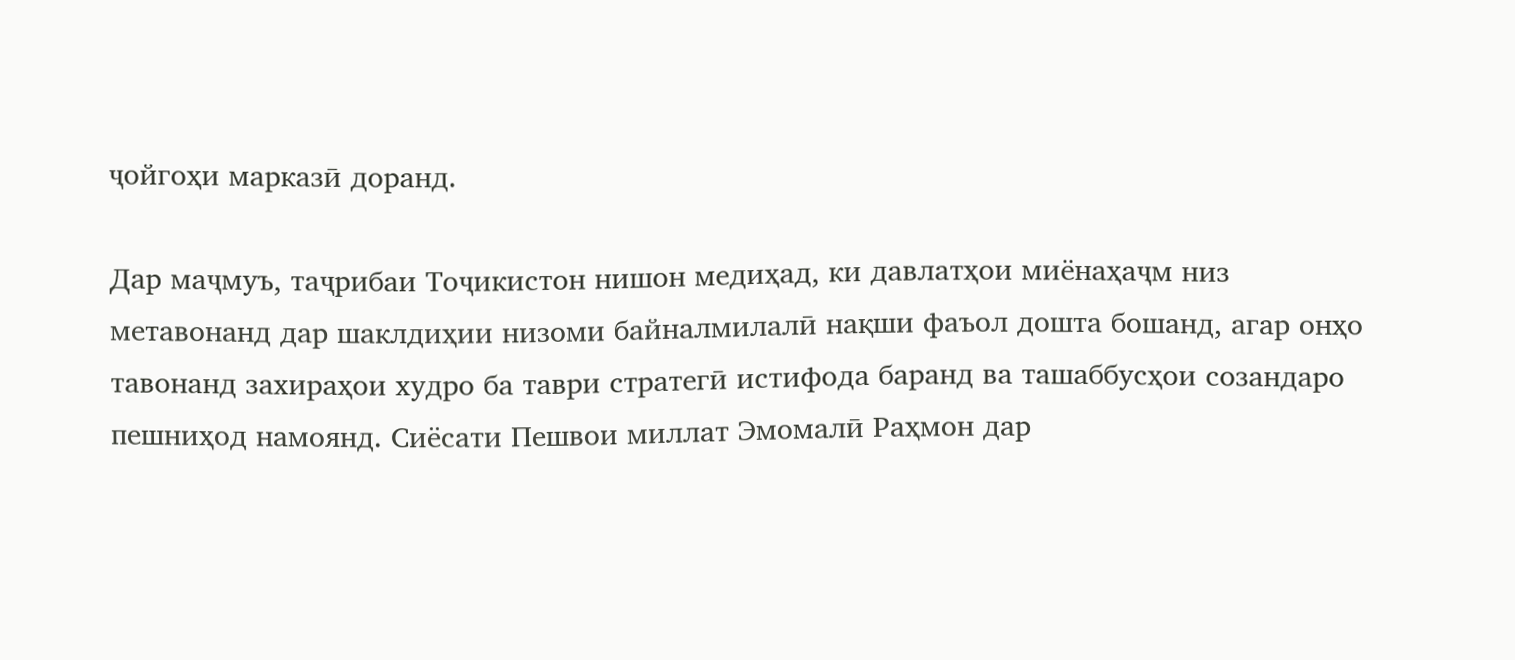ҷойгоҳи марказӣ доранд.

Дар маҷмуъ, таҷрибаи Тоҷикистон нишон медиҳад, ки давлатҳои миёнаҳаҷм низ метавонанд дар шаклдиҳии низоми байналмилалӣ нақши фаъол дошта бошанд, агар онҳо тавонанд захираҳои худро ба таври стратегӣ истифода баранд ва ташаббусҳои созандаро пешниҳод намоянд. Сиёсати Пешвои миллат Эмомалӣ Раҳмон дар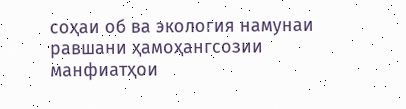соҳаи об ва экология намунаи равшани ҳамоҳангсозии манфиатҳои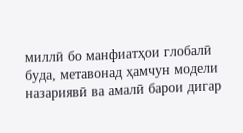миллӣ бо манфиатҳои глобалӣ буда, метавонад ҳамчун модели назариявӣ ва амалӣ барои дигар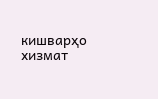кишварҳо хизмат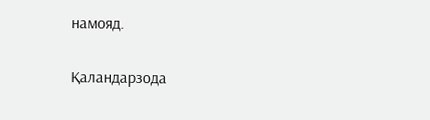намояд.

Қаландарзода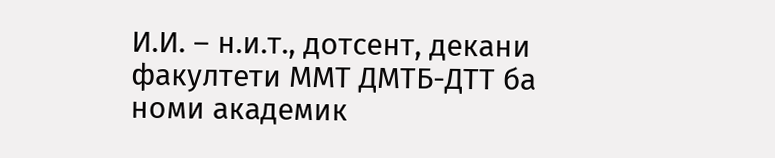И.И. – н.и.т., дотсент, декани факултети ММТ ДМТБ-ДТТ ба номи академик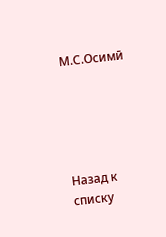М.С.Осимӣ





Назад к списку